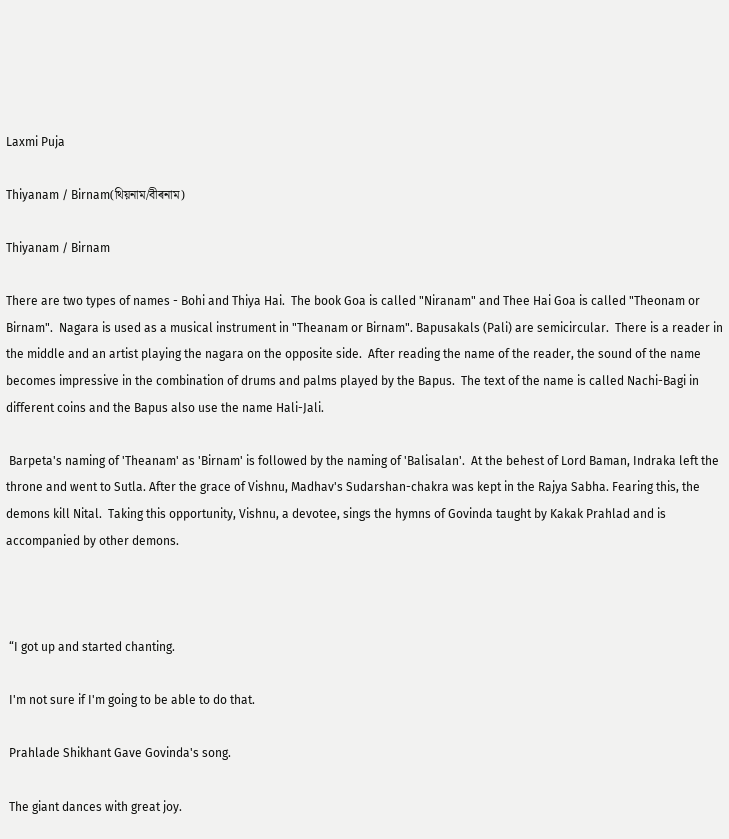Laxmi Puja

Thiyanam / Birnam(থিয়নাম/বীৰনাম)

Thiyanam / Birnam

There are two types of names - Bohi and Thiya Hai.  The book Goa is called "Niranam" and Thee Hai Goa is called "Theonam or Birnam".  Nagara is used as a musical instrument in "Theanam or Birnam". Bapusakals (Pali) are semicircular.  There is a reader in the middle and an artist playing the nagara on the opposite side.  After reading the name of the reader, the sound of the name becomes impressive in the combination of drums and palms played by the Bapus.  The text of the name is called Nachi-Bagi in different coins and the Bapus also use the name Hali-Jali.

 Barpeta's naming of 'Theanam' as 'Birnam' is followed by the naming of 'Balisalan'.  At the behest of Lord Baman, Indraka left the throne and went to Sutla. After the grace of Vishnu, Madhav's Sudarshan-chakra was kept in the Rajya Sabha. Fearing this, the demons kill Nital.  Taking this opportunity, Vishnu, a devotee, sings the hymns of Govinda taught by Kakak Prahlad and is accompanied by other demons.



 “I got up and started chanting.

 I'm not sure if I'm going to be able to do that.

 Prahlade Shikhant Gave Govinda's song.

 The giant dances with great joy.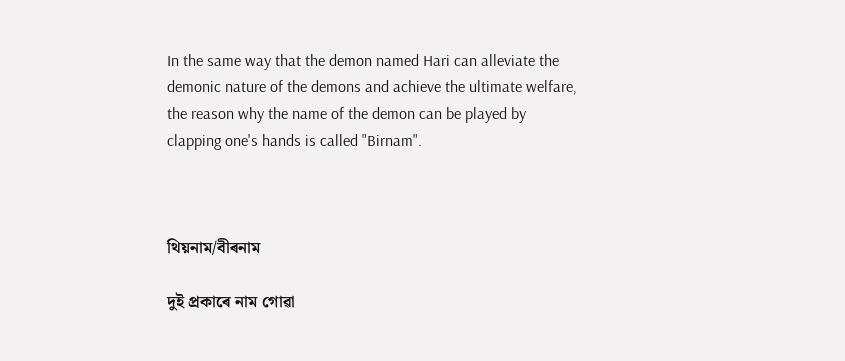In the same way that the demon named Hari can alleviate the demonic nature of the demons and achieve the ultimate welfare, the reason why the name of the demon can be played by clapping one's hands is called "Birnam".



থিয়নাম/বীৰনাম

দুই প্ৰকাৰে নাম গোৱা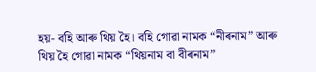হয়- বহি আৰু থিয় হৈ। বহি গোৱা নামক “নীৰনাম” আৰু থিয় হৈ গোৱা নামক “থিয়নাম বা বীৰনাম”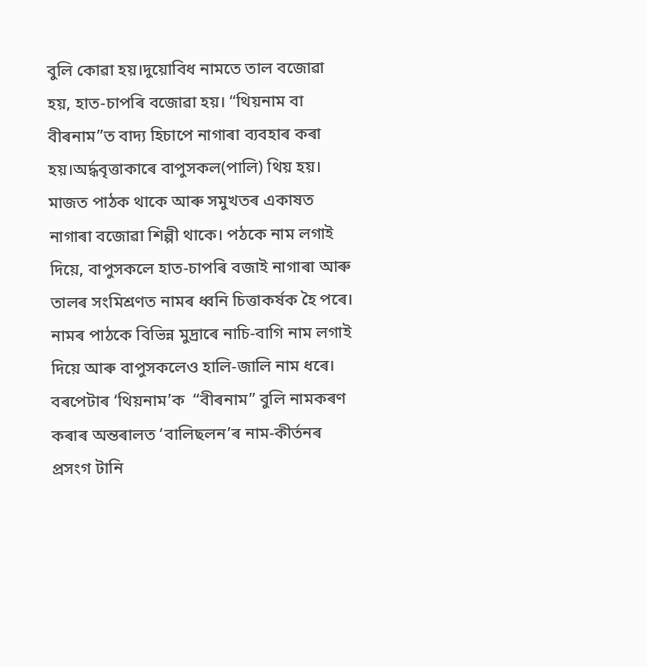বুলি কোৱা হয়।দুয়োবিধ নামতে তাল বজোৱা হয়, হাত-চাপৰি বজোৱা হয়। “থিয়নাম বা বীৰনাম”ত বাদ্য হিচাপে নাগাৰা ব্যবহাৰ কৰা হয়।অৰ্দ্ধবৃত্তাকাৰে বাপুসকল(পালি) থিয় হয়। মাজত পাঠক থাকে আৰু সমুখতৰ একাষত নাগাৰা বজোৱা শিল্পী থাকে। পঠকে নাম লগাই দিয়ে, বাপুসকলে হাত-চাপৰি বজাই নাগাৰা আৰু তালৰ সংমিশ্ৰণত নামৰ ধ্বনি চিত্তাকৰ্ষক হৈ পৰে। নামৰ পাঠকে বিভিন্ন মুদ্ৰাৰে নাচি-বাগি নাম লগাই দিয়ে আৰু বাপুসকলেও হালি-জালি নাম ধৰে।
বৰপেটাৰ ‘থিয়নাম’ক  “বীৰনাম” বুলি নামকৰণ কৰাৰ অন্তৰালত ‘বালিছলন’ৰ নাম-কীৰ্তনৰ প্ৰসংগ টানি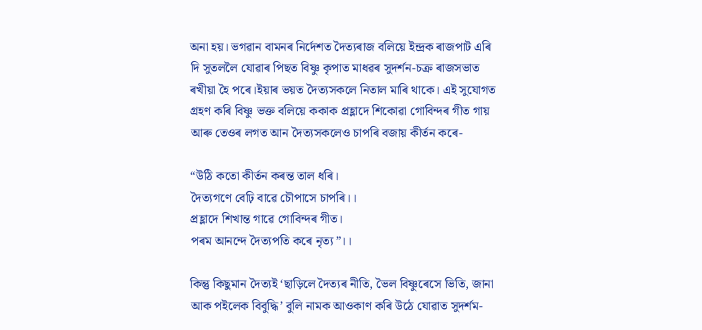অনা হয়। ভগৱান বামনৰ নিৰ্দেশত দৈত্যৰাজ বলিয়ে ইন্দ্ৰক ৰাজপাট এৰি দি সুতললৈ যোৱাৰ পিছত বিষ্ণু কৃপাত মাধৱৰ সুদৰ্শন-চক্ৰ ৰাজসভাত ৰখীয়া হৈ পৰে।ইয়াৰ ভয়ত দৈত্যসকলে নিতাল মাৰি থাকে। এই সুযোগত গ্ৰহণ কৰি বিষ্ণু ভক্ত বলিয়ে ককাক প্ৰহ্লাদে শিকোৱা গোবিন্দৰ গীত গায় আৰু তেওৰ লগত আন দৈত্যসকলেও চাপৰি বজায় কীৰ্তন কৰে-

“উঠি কতো কীৰ্তন কৰন্ত তাল ধৰি।
দৈত্যগণে বেঢ়ি বাৱে চৌপাসে চাপৰি।।
প্ৰহ্লাদে শিখান্ত গাৱে গোবিন্দৰ গীত।
পৰম আনন্দে দৈত্যপতি কৰে নৃত্য”।।

কিন্তু কিছুমান দৈত্যই ‘ছাড়িলে দৈত্যৰ নীতি, ভৈল বিষ্ণুৰেসে ভিতি, জানা আক পইলেক বিবুদ্ধি’ বুলি নামক আওকাণ কৰি উঠে যোৱাত সুদৰ্শম-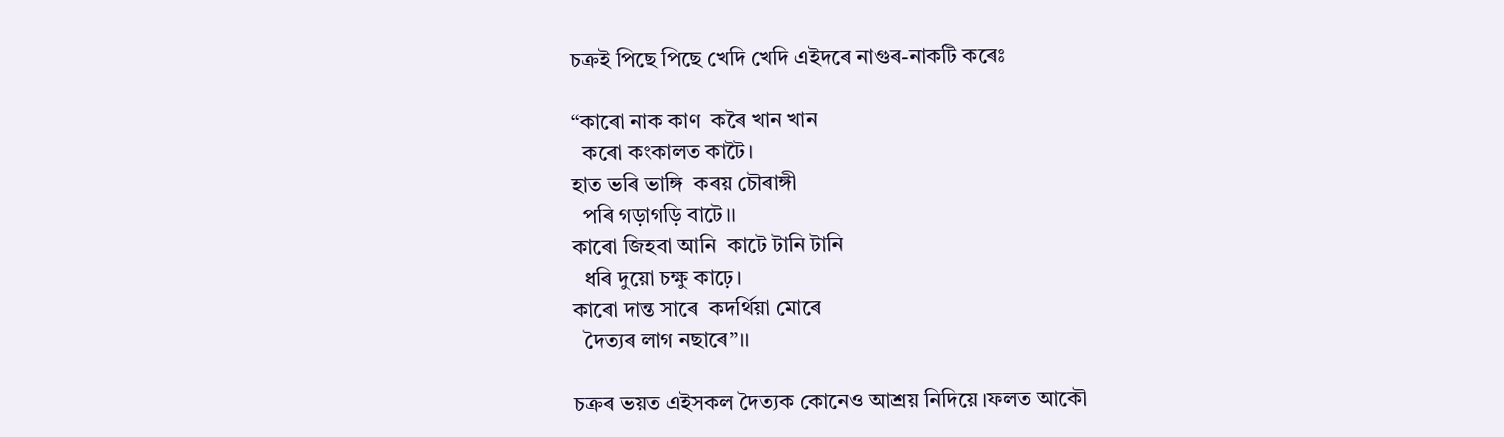চক্ৰই পিছে পিছে খেদি খেদি এইদৰে নাগুৰ-নাকটি কৰেঃ

“কাৰো নাক কাণ  কৰৈ খান খান
  কৰো কংকালত কাটৈ।
হাত ভৰি ভাঙ্গি  কৰয় চৌৰাঙ্গী
  পৰি গড়াগড়ি বাটে।।
কাৰো জিহবা আনি  কাটে টানি টানি
  ধৰি দুয়ো চক্ষু কাঢ়ে।
কাৰো দান্ত সাৰে  কদৰ্থিয়া মোৰে
  দৈত্যৰ লাগ নছাৰে”।।

চক্ৰৰ ভয়ত এইসকল দৈত্যক কোনেও আশ্ৰয় নিদিয়ে।ফলত আকৌ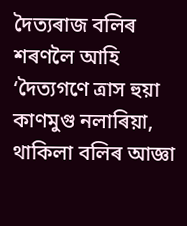দৈত্যৰাজ বলিৰ শৰণলৈ আহি ‘দৈত্যগণে ত্ৰাস হুয়া কাণমুগু নলাৰিয়া, থাকিলা বলিৰ আজ্ঞা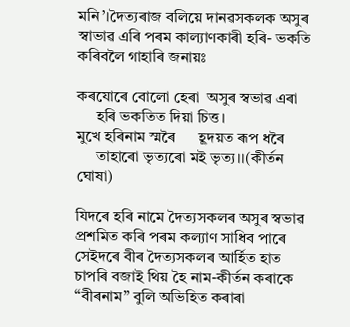মনি’।দৈত্যৰাজ বলিয়ে দানৱসকলক অসুৰ স্বাভাৱ এৰি পৰম কাল্যাণকাৰী হৰি- ভকতি কৰিবলৈ গাহাৰি জনায়ঃ

কৰযোৰে বোলো হেৰা  অসুৰ স্বভাৱ এৰা
     হৰি ভকতিত দিয়া চিত্ত।
মুখে হৰিনাম স্মৰৈ      হূদয়ত ৰূপ ধৰৈ
     তাহাৰো ভৃত্যৰো মই ভৃত্য।।(কীৰ্তন ঘোষা)

যিদৰে হৰি নামে দৈত্যসকলৰ অসুৰ স্বভাৱ প্ৰশমিত কৰি পৰম কল্যাণ সাধিব পাৰে সেইদৰে বীৰ দৈত্যসকলৰ আৰ্হিত হাত চাপৰি বজাই থিয় হৈ নাম-কীৰ্তন কৰাকে “বীৰনাম” বুলি অভিহিত কৰাৰা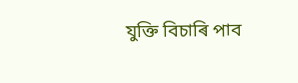যুক্তি বিচাৰি পাব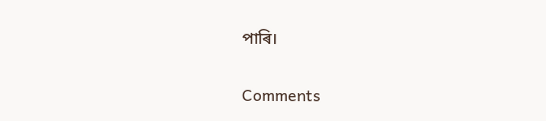পাৰি।


Comments